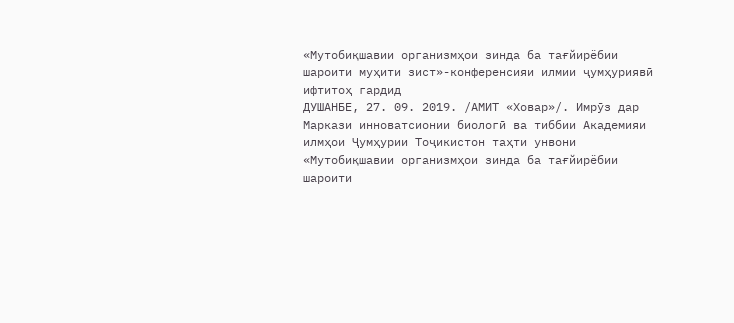«Мутобиқшавии организмҳои зинда ба тағйирёбии шароити муҳити зист»-конференсияи илмии ҷумҳуриявӣ ифтитоҳ гардид
ДУШАНБЕ, 27. 09. 2019. /АМИТ «Ховар»/. Имрӯз дар Маркази инноватсионии биологӣ ва тиббии Академияи илмҳои Ҷумҳурии Тоҷикистон таҳти унвони «Мутобиқшавии организмҳои зинда ба тағйирёбии шароити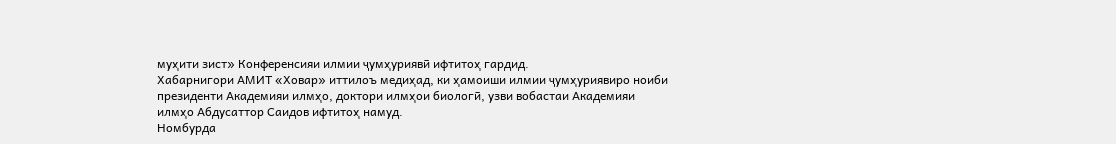муҳити зист» Конференсияи илмии ҷумҳуриявӣ ифтитоҳ гардид.
Хабарнигори АМИТ «Ховар» иттилоъ медиҳад, ки ҳамоиши илмии ҷумҳуриявиро ноиби президенти Академияи илмҳо, доктори илмҳои биологӣ, узви вобастаи Академияи илмҳо Абдусаттор Саидов ифтитоҳ намуд.
Номбурда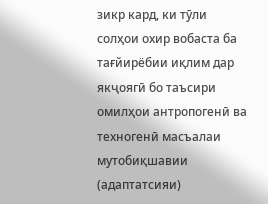зикр кард, ки тӯли солҳои охир вобаста ба тағйирёбии иқлим дар якҷоягӣ бо таъсири омилҳои антропогенӣ ва техногенӣ масъалаи мутобиқшавии (адаптатсияи)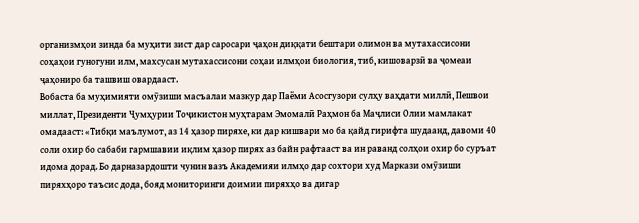организмҳои зинда ба муҳити зист дар саросари ҷаҳон диққати бештари олимон ва мутахассисони соҳаҳои гуногуни илм, махсусан мутахассисони соҳаи илмҳои биология, тиб, кишоварзӣ ва ҷомеаи ҷаҳониро ба ташвиш овардааст.
Вобаста ба муҳимияти омӯзиши масъалаи мазкур дар Паёми Асосгузори сулҳу ваҳдати миллӣ, Пешвои миллат, Президенти Ҷумҳурии Тоҷикистон муҳтарам Эмомалӣ Раҳмон ба Маҷлиси Олии мамлакат омадааст: «Тибқи маълумот, аз 14 ҳазор пиряхе, ки дар кишвари мо ба қайд гирифта шудаанд, давоми 40 соли охир бо сабаби гармшавии иқлим ҳазор пирях аз байн рафтааст ва ин раванд солҳои охир бо суръат идома дорад. Бо дарназардошти чунин вазъ Академияи илмҳо дар сохтори худ Маркази омӯзиши пиряхҳоро таъсис дода, бояд мониторинги доимии пиряхҳо ва дигар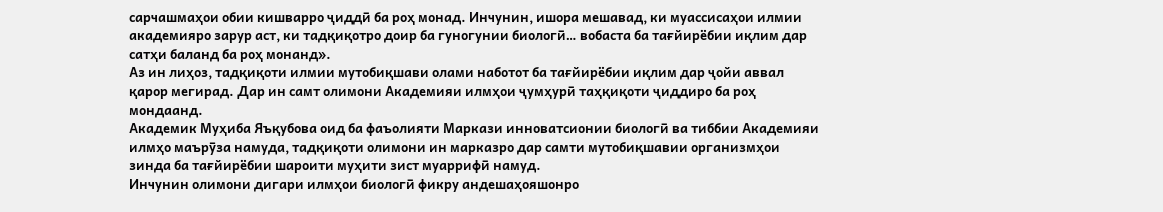сарчашмаҳои обии кишварро ҷиддӣ ба роҳ монад. Инчунин, ишора мешавад, ки муассисаҳои илмии академияро зарур аст, ки тадқиқотро доир ба гуногунии биологӣ… вобаста ба тағйирёбии иқлим дар сатҳи баланд ба роҳ монанд».
Аз ин лиҳоз, тадқиқоти илмии мутобиқшави олами наботот ба тағйирёбии иқлим дар ҷойи аввал қарор мегирад. Дар ин самт олимони Академияи илмҳои ҷумҳурӣ таҳқиқоти ҷиддиро ба роҳ мондаанд.
Академик Муҳиба Яъқубова оид ба фаъолияти Маркази инноватсионии биологӣ ва тиббии Академияи илмҳо маърӯза намуда, тадқиқоти олимони ин марказро дар самти мутобиқшавии организмҳои зинда ба тағйирёбии шароити муҳити зист муаррифӣ намуд.
Инчунин олимони дигари илмҳои биологӣ фикру андешаҳояшонро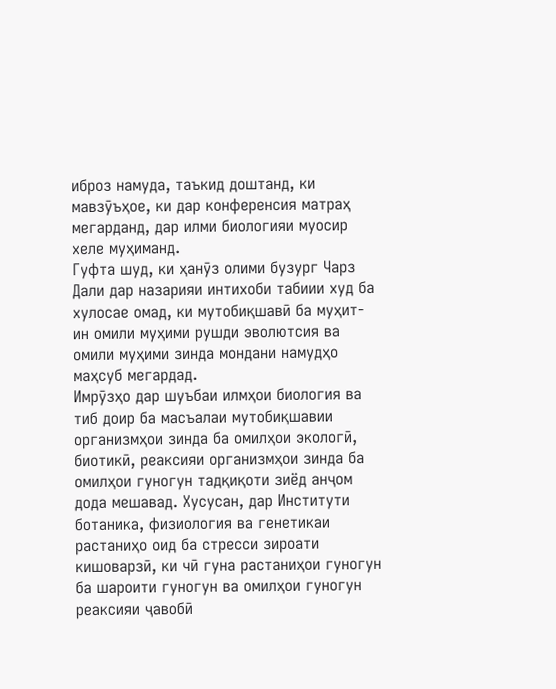иброз намуда, таъкид доштанд, ки мавзӯъҳое, ки дар конференсия матраҳ мегарданд, дар илми биологияи муосир хеле муҳиманд.
Гуфта шуд, ки ҳанӯз олими бузург Чарз Дали дар назарияи интихоби табиии худ ба хулосае омад, ки мутобиқшавӣ ба муҳит- ин омили муҳими рушди эволютсия ва омили муҳими зинда мондани намудҳо маҳсуб мегардад.
Имрӯзҳо дар шуъбаи илмҳои биология ва тиб доир ба масъалаи мутобиқшавии организмҳои зинда ба омилҳои экологӣ, биотикӣ, реаксияи организмҳои зинда ба омилҳои гуногун тадқиқоти зиёд анҷом дода мешавад. Хусусан, дар Институти ботаника, физиология ва генетикаи растаниҳо оид ба стресси зироати кишоварзӣ, ки чӣ гуна растаниҳои гуногун ба шароити гуногун ва омилҳои гуногун реаксияи ҷавобӣ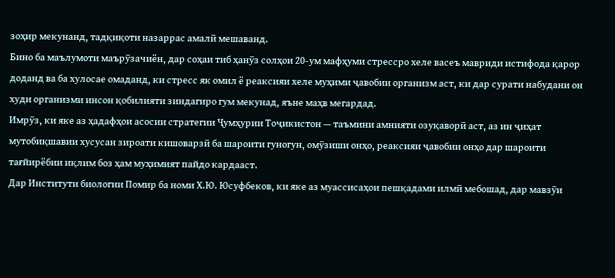зоҳир мекунанд, тадқиқоти назаррас амалӣ мешаванд.
Бино ба маълумоти маърӯзачиён, дар соҳаи тиб ҳанӯз солҳои 20-ум мафҳуми стрессро хеле васеъ мавриди истифода қарор доданд ва ба хулосае омаданд, ки стресс як омил ё реаксияи хеле муҳими ҷавобии организм аст, ки дар сурати набудани он худи организми инсон қобилияти зиндагиро гум мекунад, яъне маҳв мегардад.
Имрӯз, ки яке аз ҳадафҳои асосии стратегии Ҷумҳурии Тоҷикистон — таъмини амнияти озуқаворӣ аст, аз ин ҷиҳат мутобиқшавии хусусан зироати кишоварзӣ ба шароити гуногун, омӯзиши онҳо, реаксияи ҷавобии онҳо дар шароити тағйирёбии иқлим боз ҳам муҳимият пайдо кардааст.
Дар Институти биологии Помир ба номи Х.Ю. Юсуфбеков, ки яке аз муассисаҳои пешқадами илмӣ мебошад, дар мавзӯи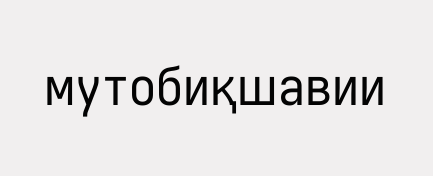мутобиқшавии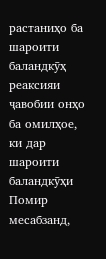растаниҳо ба шароити баландкӯҳ реаксияи ҷавобии онҳо ба омилҳое, ки дар шароити баландкӯҳи Помир месабзанд,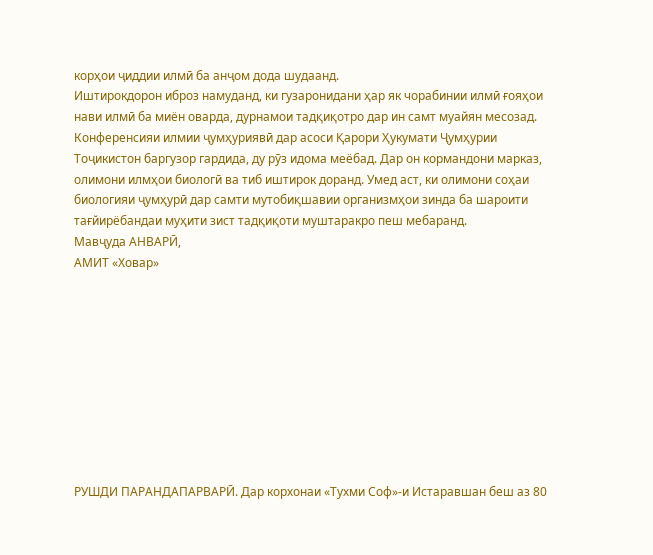корҳои ҷиддии илмӣ ба анҷом дода шудаанд.
Иштирокдорон иброз намуданд, ки гузаронидани ҳар як чорабинии илмӣ ғояҳои нави илмӣ ба миён оварда, дурнамои тадқиқотро дар ин самт муайян месозад.
Конференсияи илмии ҷумҳуриявӣ дар асоси Қарори Ҳукумати Ҷумҳурии Тоҷикистон баргузор гардида, ду рӯз идома меёбад. Дар он кормандони марказ, олимони илмҳои биологӣ ва тиб иштирок доранд. Умед аст, ки олимони соҳаи биологияи ҷумҳурӣ дар самти мутобиқшавии организмҳои зинда ба шароити тағйирёбандаи муҳити зист тадқиқоти муштаракро пеш мебаранд.
Мавҷуда АНВАРӢ,
АМИТ «Ховар»










РУШДИ ПАРАНДАПАРВАРӢ. Дар корхонаи «Тухми Соф»-и Истаравшан беш аз 80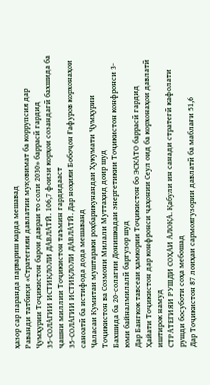ҳазор сар паранда парвариш карда мешавад
Раванди татбиқи «Стратегияи давлатии муқовимат ба коррупсия дар Ҷумҳурии Тоҷикистон барои давраи то соли 2030» баррасӣ гардид
35-СОЛАГИИ ИСТИҚЛОЛИ ДАВЛАТӢ. 106,7 фоизи корҳои созандагӣ бахшида ба ҷашни миллии Тоҷикистон таъмин гардидааст
35-СОЛАГИИ ИСТИҚЛОЛИ ДАВЛАТӢ. Дар ноҳияи Бобоҷон Ғафуров корхонаҳои саноатӣ ба истифода дода мешаванд
Ҷаласаи Кумитаи муштараки роҳбарикунандаи Ҳукумати Ҷумҳурии Тоҷикистон ва Созмони Милали Муттаҳид доир шуд
Бахшида ба 20-солагии Донишкадаи энергетикии Тоҷикистон конфронси 3-юми байналмилалӣ баргузор шуд
Дар Бангкок тавсеаи ҳамкории Тоҷикистон бо ЭСКАТО баррасӣ гардид
Ҳайати Тоҷикистон дар конфронси ҷаҳонии Сеул оид ба корхонаҳои давлатӣ иштирок намуд
СТРАТЕГИЯИ РУШДИ СОҲАИ АЛОҚА. Қабули ин санади стратегӣ кафолати рушди босуботи соҳа мебошад
Дар Тоҷикистон 87 лоиҳаи сармоягузории давлатӣ ба маблағи 51,6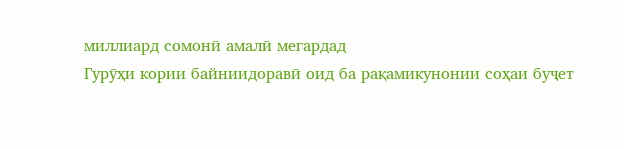миллиард сомонӣ амалӣ мегардад
Гурӯҳи кории байниидоравӣ оид ба рақамикунонии соҳаи буҷет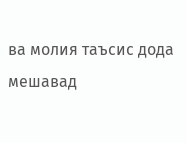ва молия таъсис дода мешавад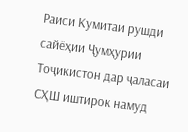Раиси Кумитаи рушди сайёҳии Ҷумҳурии Тоҷикистон дар ҷаласаи СҲШ иштирок намуд